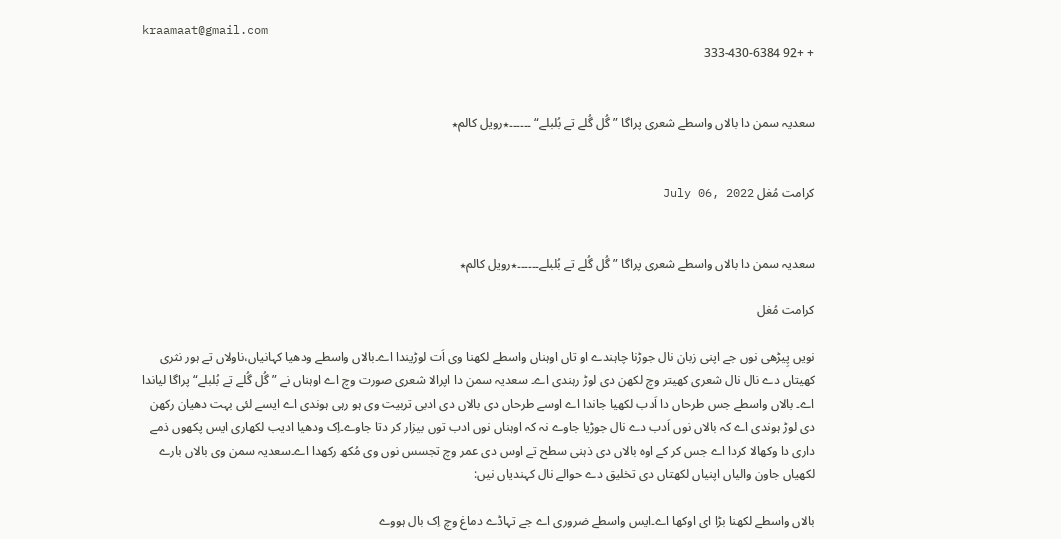kraamaat@gmail.com
+ +92 333-430-6384


سعدیہ سمن دا بالاں واسطے شعری پراگا ”گُل گُلے تے بُلبلے“ ۔۔۔۔۔۔٭رویل کالم٭


کرامت مُغل July 06, 2022


سعدیہ سمن دا بالاں واسطے شعری پراگا ”گُل گُلے تے بُلبلے۔۔۔۔۔۔٭رویل کالم٭

کرامت مُغل

نویں پِیڑھی نوں جے اپنی زبان نال جوڑنا چاہندے او تاں اوہناں واسطے لکھنا وی اَت لوڑیندا اے۔بالاں واسطے ودھیا کہانیاں،ناولاں تے ہور نثری کھیتاں دے نال نال شعری کھیتر وچ لکھن دی لوڑ رہندی اے۔ سعدیہ سمن دا اپرالا شعری صورت وچ اے اوہناں نے ”گُل گُلے تے بُلبلے“ پراگا لیاندا اے۔ بالاں واسطے جس طرحاں دا اَدب لکھیا جاندا اے اوسے طرحاں دی بالاں دی ادبی تربیت وی ہو رہی ہوندی اے ایسے لئی بہت دھیان رکھن دی لوڑ ہوندی اے کہ بالاں نوں اَدب دے نال جوڑیا جاوے نہ کہ اوہناں نوں ادب توں بیزار کر دتا جاوے۔اِک ودھیا ادیب لکھاری ایس پکھوں ذمے داری دا وکھالا کردا اے جس کر کے اوہ بالاں دی ذہنی سطح تے اوس دی عمر وچ تجسس نوں وی مُکھ رکھدا اے۔سعدیہ سمن وی بالاں بارے لکھیاں جاون والیاں اپنیاں لکھتاں دی تخلیق دے حوالے نال کہندیاں نیں:

بالاں واسطے لکھنا بڑا ای اوکھا اے۔ایس واسطے ضروری اے جے تہاڈے دماغ وچ اِک بال ہووے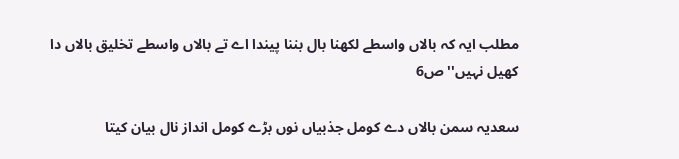مطلب ایہ کہ بالاں واسطے لکھنا بال بننا پیندا اے تے بالاں واسطے تخلیق بالاں دا کھیل نہیں''ص6

سعدیہ سمن بالاں دے کومل جذبیاں نوں بڑے کومل انداز نال بیان کیتا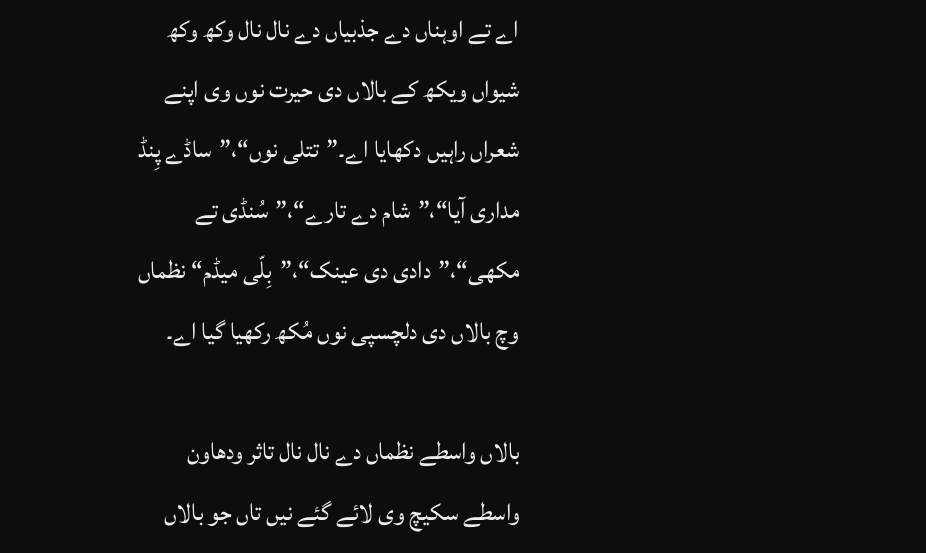اے تے اوہناں دے جذبیاں دے نال نال وکھ وکھ شیواں ویکھ کے بالاں دی حیرت نوں وی اپنے شعراں راہیں دکھایا اے۔”تتلی نوں“،”ساڈے پِنڈ مداری آیا“،”شام دے تارے“،”سُنڈی تے مکھی“،”دادی دی عینک“،”بِلّی میڈم“ نظماں وچ بالاں دی دلچسپی نوں مُکھ رکھیا گیا اے۔

بالاں واسطے نظماں دے نال نال تاثر ودھاون واسطے سکیچ وی لائے گئے نیں تاں جو بالاں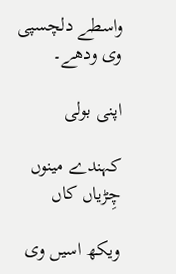واسطے دلچسپی وی ودھے۔

اپنی بولی

کہندے مینوں چِڑیاں کاں

ویکھ اسیں وی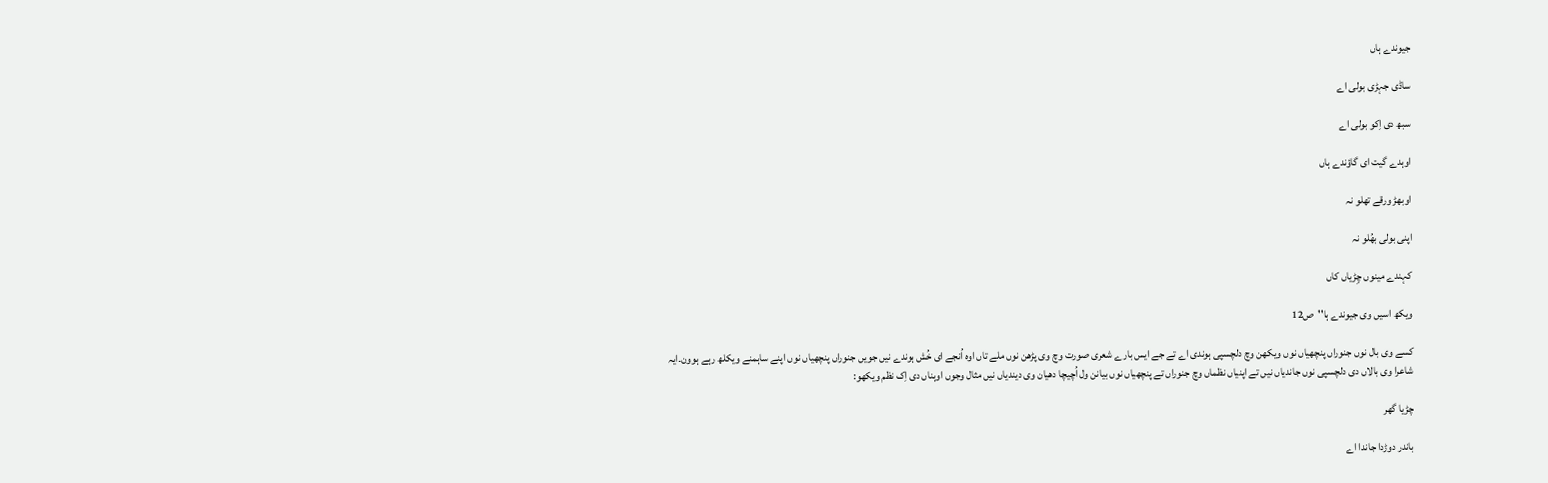جیوندے ہاں

ساڈی جہڑی بولی اے

سبھ دی اِکو بولی اے

اوہدے گیت ای گاؤندے ہاں

اوبھڑ ورقے تھلو نہ

اپنی بولی بھُلو نہ

کہندے مینوں چِڑیاں کاں

ویکھ اسیں وی جیوندے ہا''ص12

کسے وی بال نوں جنوراں پنچھیاں نوں ویکھن وچ دلچسپی ہوندی اے تے جے ایس بارے شعری صورت وچ وی پڑھن نوں ملے تاں اوہ اُنجے ای خُش ہوندے نیں جویں جنوراں پنچھیاں نوں اپنے ساہمنے ویکلھ رہے ہوون۔ایہ شاعرا وی بالاں دی دلچسپی نوں جاندیاں نیں تے اپنیاں نظماں وچ جنوراں تے پنچھیاں نوں بیانن ول اُچیچا دھیان وی دیندیاں نیں مثال وجوں اوہناں دی اِک نظم ویکھو:

چڑیا گھر

باندر دوڑدا جاندا اے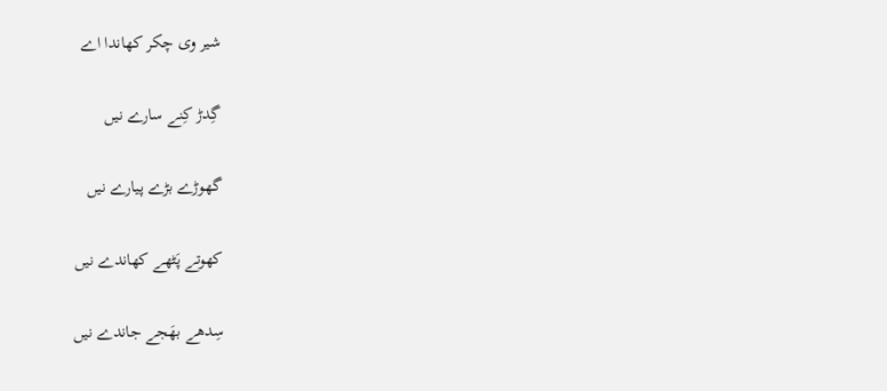شیر وی چکر کھاندا اے

گِدڑ کِنے سارے نیں

گھوڑے بڑے پیارے نیں

کھوتے پَٹھے کھاندے نیں

سِدھے بھَجے جاندے نیں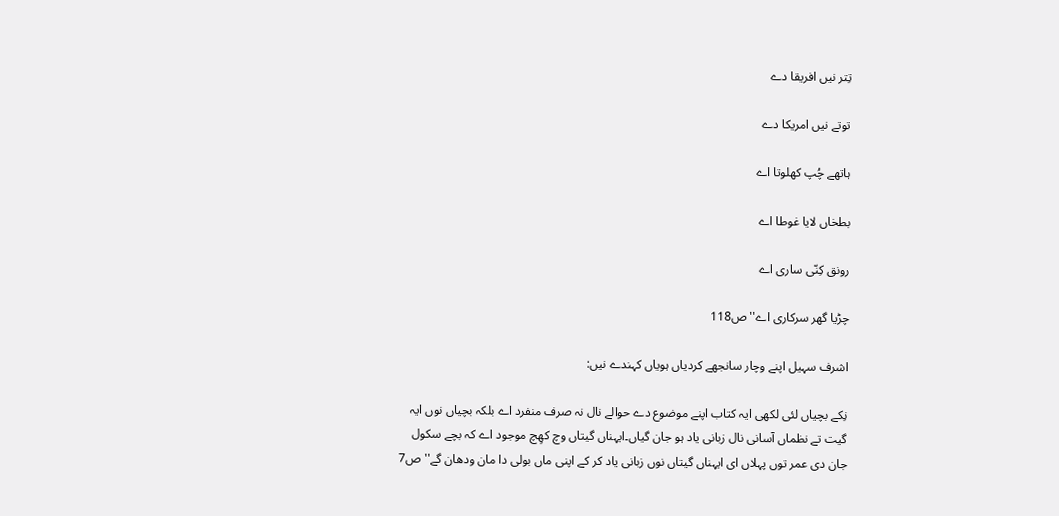تِتر نیں افریقا دے

توتے نیں امریکا دے

ہاتھے چُپ کھلوتا اے

بطخاں لایا غوطا اے

رونق کِنّی ساری اے

چڑیا گھر سرکاری اے''ص118

اشرف سہیل اپنے وچار سانجھے کردیاں ہویاں کہندے نیں:

نِکے بچیاں لئی لکھی ایہ کتاب اپنے موضوع دے حوالے نال نہ صرف منفرد اے بلکہ بچیاں نوں ایہ گیت تے نظماں آسانی نال زبانی یاد ہو جان گیاں۔ایہناں گیتاں وچ کھِچ موجود اے کہ بچے سکول جان دی عمر توں پہلاں ای ایہناں گیتاں نوں زبانی یاد کر کے اپنی ماں بولی دا مان ودھان گے''ص7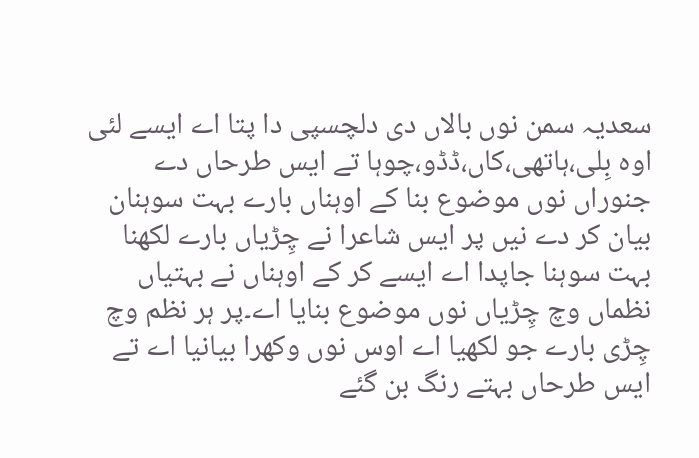سعدیہ سمن نوں بالاں دی دلچسپی دا پتا اے ایسے لئی اوہ بِلی،ہاتھی،کاں،ڈڈو،چوہا تے ایس طرحاں دے جنوراں نوں موضوع بنا کے اوہناں بارے بہت سوہنان بیان کر دے نیں پر ایس شاعرا نے چِڑیاں بارے لکھنا بہت سوہنا جاپدا اے ایسے کر کے اوہناں نے بہتیاں نظماں وچ چِڑیاں نوں موضوع بنایا اے۔پر ہر نظم وچ چِڑی بارے جو لکھیا اے اوس نوں وکھرا بیانیا اے تے ایس طرحاں بہتے رنگ بن گئے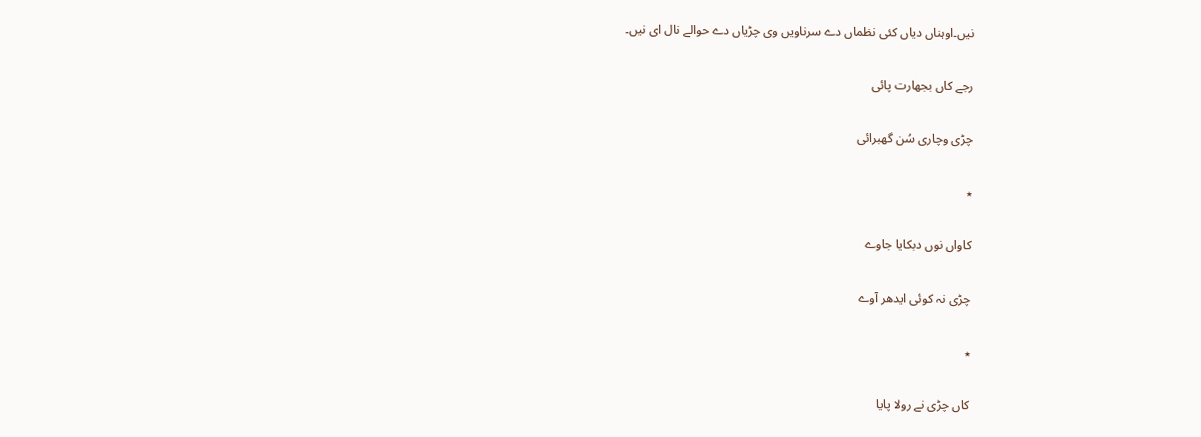نیں۔اوہناں دیاں کئی نظماں دے سرناویں وی چڑیاں دے حوالے نال ای نیں۔

رجے کاں بجھارت پائی

چڑی وچاری سُن گھبرائی

٭

کاواں نوں دبکایا جاوے

چڑی نہ کوئی ایدھر آوے

٭

کاں چڑی نے رولا پایا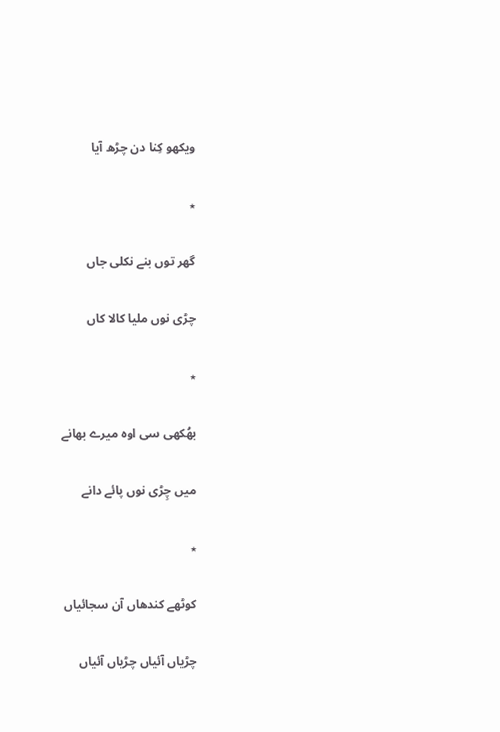ویکھو کِنا دن چڑھ آیا

٭

گھر توں بنے نکلی جاں

چڑی نوں ملیا کالا کاں

٭

بھُکھی سی اوہ میرے بھانے

میں چِڑی نوں پائے دانے

٭

کوٹھے کندھاں آن سجائیاں

چڑیاں آئیاں چڑیاں آئیاں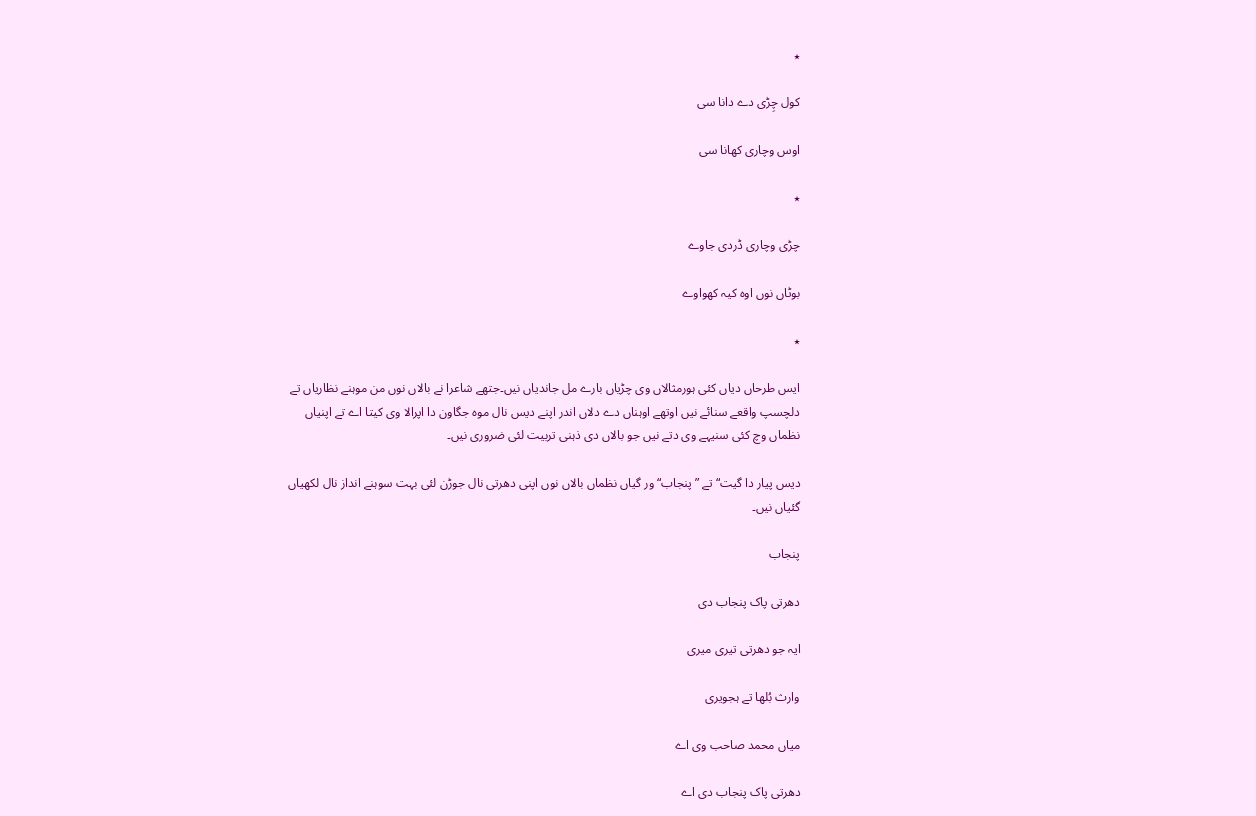٭

کول چِڑی دے دانا سی

اوس وچاری کھانا سی

٭

چڑی وچاری ڈردی جاوے

بوٹاں نوں اوہ کیہ کھواوے

٭

ایس طرحاں دیاں کئی ہورمثالاں وی چڑیاں بارے مل جاندیاں نیں۔جتھے شاعرا نے بالاں نوں من موہنے نظاریاں تے دلچسپ واقعے سنائے نیں اوتھے اوہناں دے دلاں اندر اپنے دیس نال موہ جگاون دا اپرالا وی کیتا اے تے اپنیاں نظماں وچ کئی سنیہے وی دتے نیں جو بالاں دی ذہنی تربیت لئی ضروری نیں۔

دیس پیار دا گیت“ تے ”پنجاب“ ور گیاں نظماں بالاں نوں اپنی دھرتی نال جوڑن لئی بہت سوہنے انداز نال لکھیاں گئیاں نیں۔

پنجاب

دھرتی پاک پنجاب دی

ایہ جو دھرتی تیری میری

وارث بُلھا تے ہجویری

میاں محمد صاحب وی اے

دھرتی پاک پنجاب دی اے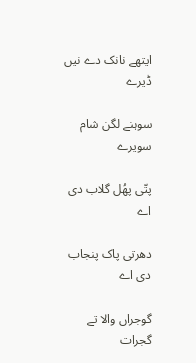ایتھے نانک دے نیں ڈیرے

سوہنے لگن شام سویرے

پتّی پھُل گلاب دی اے

دھرتی پاک پنجاب دی اے

گوجراں والا تے گجرات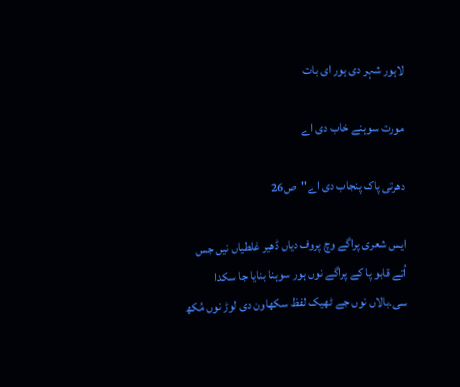لاہور شہر دی ہور ای بات

مورت سوہنے خاب دی اے

دھرتی پاک پنجاب دی اے''ص26

ایس شعری پراگے وچ پروف دیاں ڈھیر غلطیاں نیں جس اُتے قابو پا کے پراگے نوں ہور سوہنا بنایا جا سکدا سی۔بالاں نوں جے ٹھیک لفظ سکھاون دی لوڑ نوں مُکھ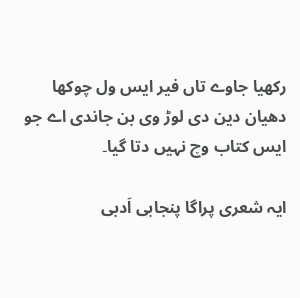رکھیا جاوے تاں فیر ایس ول چوکھا دھیان دین دی لوڑ وی بن جاندی اے جو ایس کتاب وچ نہیں دتا گیا۔

ایہ شعری پراگا پنجابی اَدبی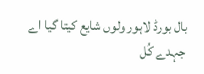بال بورڈ لاہور ولوں شایع کیتا گیا اے جہدے کُل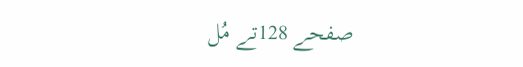صفحے 128تے مُل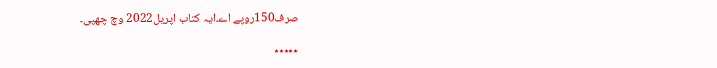صرف150روپے اے۔ایہ کتاب اپریل2022 وچ چھپی۔

٭٭٭٭٭